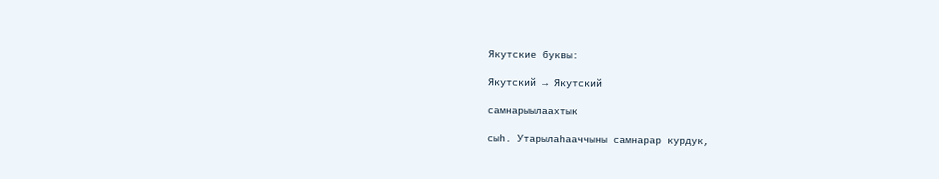Якутские буквы:

Якутский → Якутский

самнарыылаахтык

сыһ. Утарылаһааччыны самнарар курдук,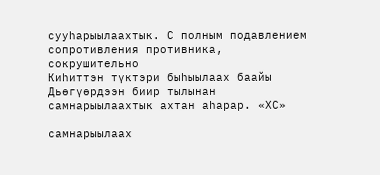сууһарыылаахтык. С полным подавлением сопротивления противника, сокрушительно
Киһиттэн түктэри быһыылаах баайы Дьөгүөрдээн биир тылынан самнарыылаахтык ахтан аһарар. «ХС»

самнарыылаах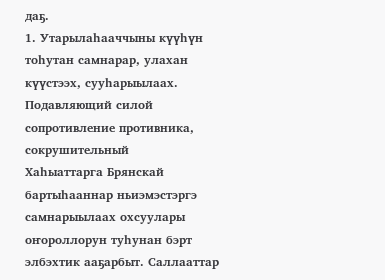даҕ.
1. Утарылаһааччыны күүһүн тоһутан самнарар, улахан күүстээх, сууһарыылаах. Подавляющий силой сопротивление противника, сокрушительный
Хаһыаттарга Брянскай бартыһааннар ньиэмэстэргэ самнарыылаах охсуулары оҥороллорун туһунан бэрт элбэхтик ааҕарбыт. Саллааттар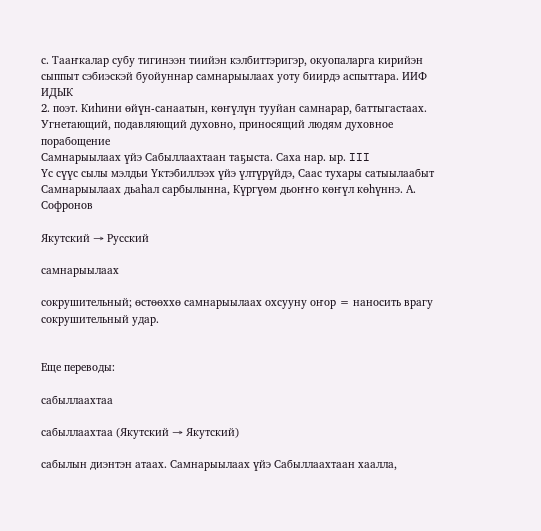с. Тааҥкалар субу тигинээн тиийэн кэлбиттэригэр, окуопаларга кирийэн сыппыт сэбиэскэй буойуннар самнарыылаах уоту биирдэ аспыттара. ИИФ ИДЫК
2. поэт. Киһини өйүн-санаатын, көҥүлүн тууйан самнарар, баттыгастаах. Угнетающий, подавляющий духовно, приносящий людям духовное порабощение
Самнарыылаах үйэ Сабыллаахтаан таҕыста. Саха нар. ыр. III
Үс сүүс сылы мэлдьи Үктэбиллээх үйэ үлтүрүйдэ, Саас тухары сатыылаабыт Самнарыылаах дьаһал сарбылынна, Күргүөм дьоҥҥо көҥүл көһүннэ. А. Софронов

Якутский → Русский

самнарыылаах

сокрушительный; өстөөххө самнарыылаах охсууну оҥор = наносить врагу сокрушительный удар.


Еще переводы:

сабыллаахтаа

сабыллаахтаа (Якутский → Якутский)

сабылын диэнтэн атаах. Самнарыылаах үйэ Сабыллаахтаан хаалла,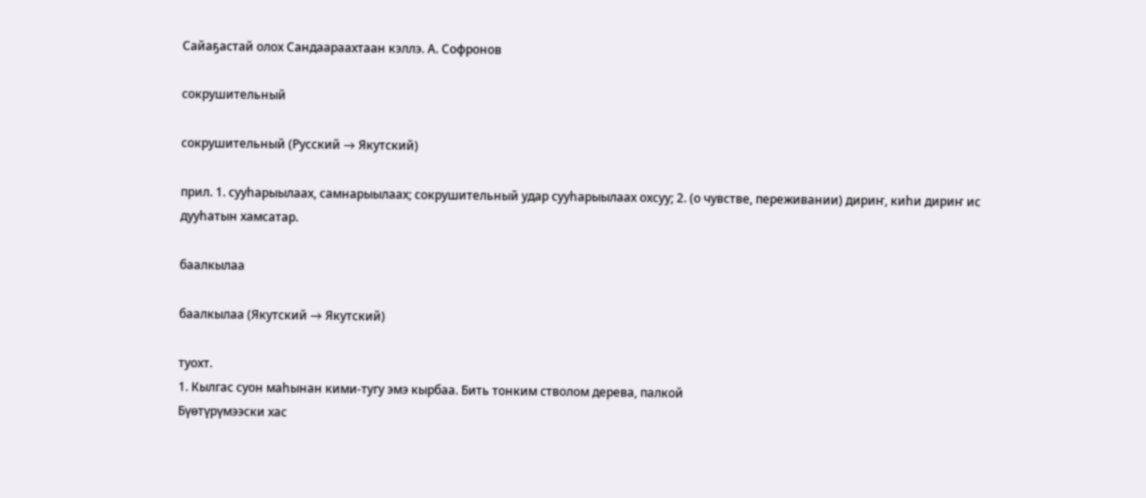Сайаҕастай олох Сандаараахтаан кэллэ. А. Софронов

сокрушительный

сокрушительный (Русский → Якутский)

прил. 1. сууһарыылаах, самнарыылаах; сокрушительный удар сууһарыылаах охсуу; 2. (о чувстве, переживании) дириҥ, киһи дириҥ ис дууһатын хамсатар.

баалкылаа

баалкылаа (Якутский → Якутский)

туохт.
1. Кылгас суон маһынан кими-тугу эмэ кырбаа. Бить тонким стволом дерева, палкой
Бүөтүрүмээски хас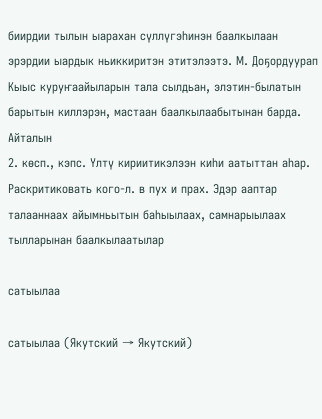биирдии тылын ыарахан сүллүгэһинэн баалкылаан эрэрдии ыардык ньиккиритэн этитэлээтэ. М. Доҕордуурап
Кыыс куруҥаайыларын тала сылдьан, элэтин-былатын барытын киллэрэн, мастаан баалкылаабытынан барда. Айталын
2. көсп., кэпс. Үлтү кириитикэлээн киһи аатыттан аһар. Раскритиковать кого-л. в пух и прах. Эдэр ааптар талааннаах айымньытын баһыылаах, самнарыылаах тылларынан баалкылаатылар

сатыылаа

сатыылаа (Якутский → Якутский)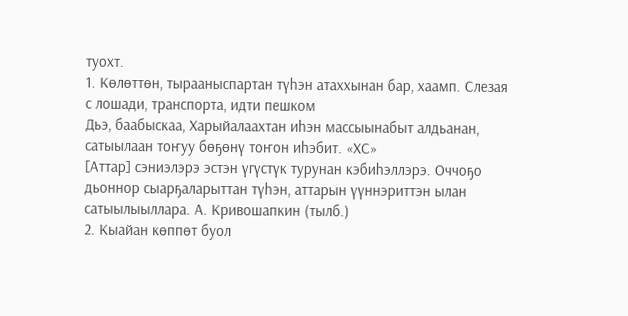туохт.
1. Көлөттөн, тырааныспартан түһэн атаххынан бар, хаамп. Слезая с лошади, транспорта, идти пешком
Дьэ, баабыскаа, Харыйалаахтан иһэн массыынабыт алдьанан, сатыылаан тоҥуу бөҕөнү тоҥон иһэбит. «ХС»
[Аттар] сэниэлэрэ эстэн үгүстүк турунан кэбиһэллэрэ. Оччоҕо дьоннор сыарҕаларыттан түһэн, аттарын үүннэриттэн ылан сатыылыыллара. А. Кривошапкин (тылб.)
2. Кыайан көппөт буол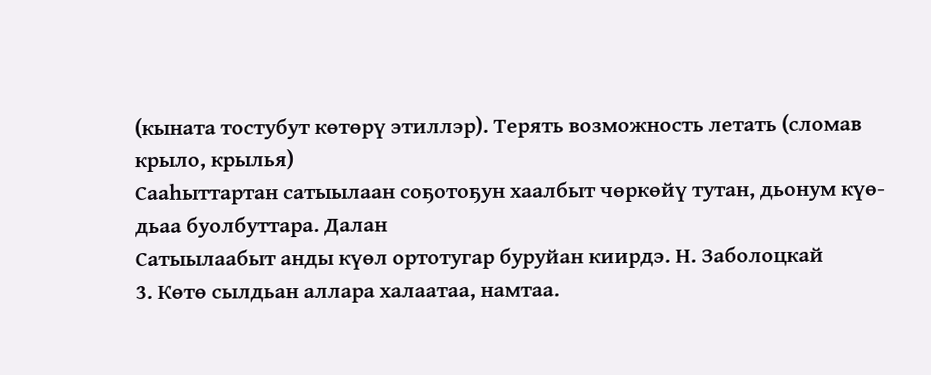(кыната тостубут көтөрү этиллэр). Терять возможность летать (сломав крыло, крылья)
Сааһыттартан сатыылаан соҕотоҕун хаалбыт чөркөйү тутан, дьонум күө-дьаа буолбуттара. Далан
Сатыылаабыт анды күөл ортотугар буруйан киирдэ. Н. Заболоцкай
3. Көтө сылдьан аллара халаатаа, намтаа.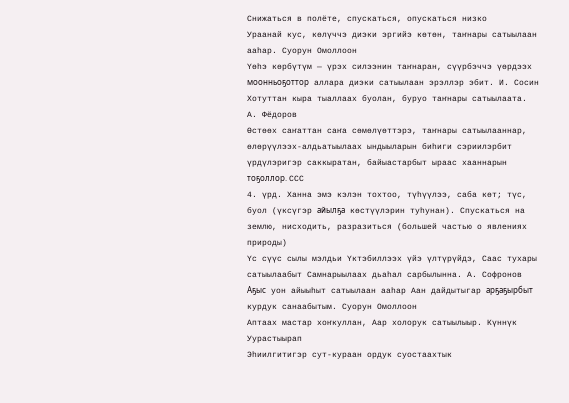Снижаться в полёте, спускаться, опускаться низко
Ураанай кус, көлүччэ диэки эргийэ көтөн, таҥнары сатыылаан ааһар. Суорун Омоллоон
Үөһэ көрбүтүм — үрэх силээнин таҥнаран, сүүрбэччэ үөрдээх моонньоҕоттор аллара диэки сатыылаан эрэллэр эбит. И. Сосин
Хотуттан кыра тыаллаах буолан, буруо таҥнары сатыылаата. А. Фёдоров
Өстөөх саҥаттан саҥа сөмөлүөттэрэ, таҥнары сатыылааннар, өлөрүүлээх-алдьатыылаах ындыыларын биһиги сэриилэрбит үрдүлэригэр саккыратан, байыастарбыт ыраас хааннарын тоҕоллор. ССС
4. үрд. Ханна эмэ кэлэн тохтоо, түһүүлээ, саба көт; түс, буол (үксүгэр айылҕа көстүүлэрин туһунан). Спускаться на землю, нисходить, разразиться (большей частью о явлениях природы)
Үс сүүс сылы мэлдьи Үктэбиллээх үйэ үлтүрүйдэ, Саас тухары сатыылаабыт Самнарыылаах дьаһал сарбылынна. А. Софронов
Аҕыс уон айыыһыт сатыылаан ааһар Аан дайдытыгар арҕаҕырбыт курдук санаабытым. Суорун Омоллоон
Аптаах мастар хоҥкуллан, Аар холорук сатыылыыр. Күннүк Уурастыырап
Эһиилгитигэр сут-кураан ордук суостаахтык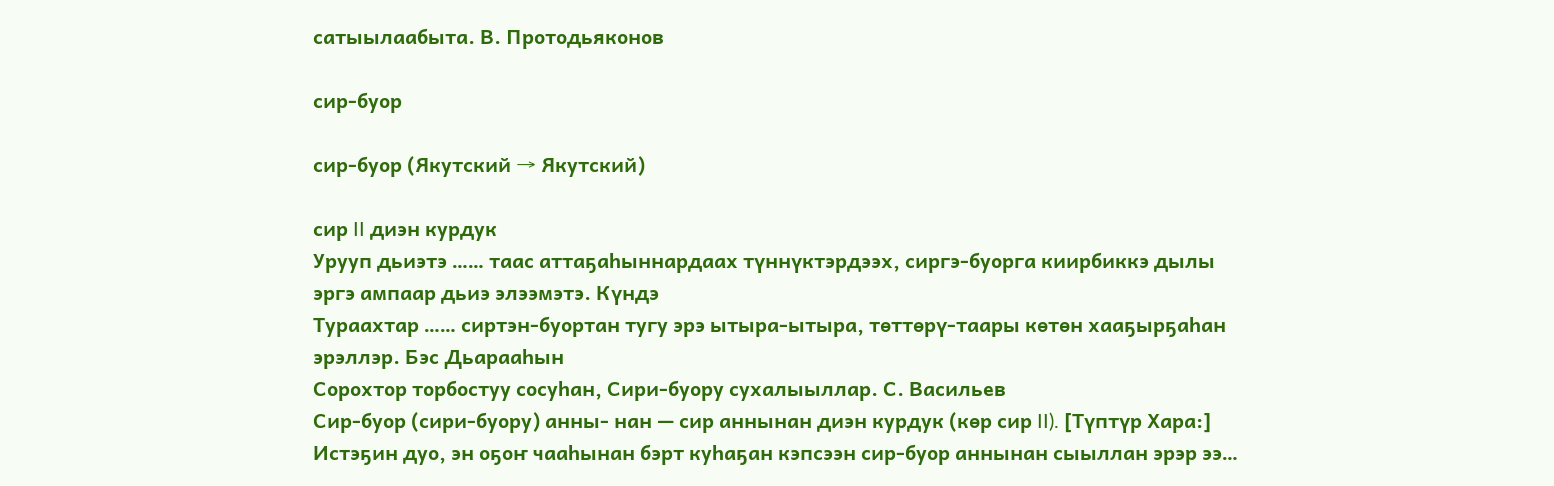сатыылаабыта. В. Протодьяконов

сир-буор

сир-буор (Якутский → Якутский)

сир II диэн курдук
Урууп дьиэтэ …… таас аттаҕаһыннардаах түннүктэрдээх, сиргэ-буорга киирбиккэ дылы эргэ ампаар дьиэ элээмэтэ. Күндэ
Тураахтар …… сиртэн-буортан тугу эрэ ытыра-ытыра, төттөрү-таары көтөн хааҕырҕаһан эрэллэр. Бэс Дьарааһын
Сорохтор торбостуу сосуһан, Сири-буору сухалыыллар. С. Васильев
Сир-буор (сири-буору) анны- нан — сир аннынан диэн курдук (көр сир II). [Түптүр Хара:] Истэҕин дуо, эн оҕоҥ чааһынан бэрт куһаҕан кэпсээн сир-буор аннынан сыыллан эрэр ээ…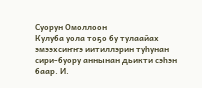Суорун Омоллоон
Кулуба уола тоҕо бу тулаайах эмээхсиҥҥэ иитиллэрин туһунан сири-буору аннынан дьикти сэһэн баар. И.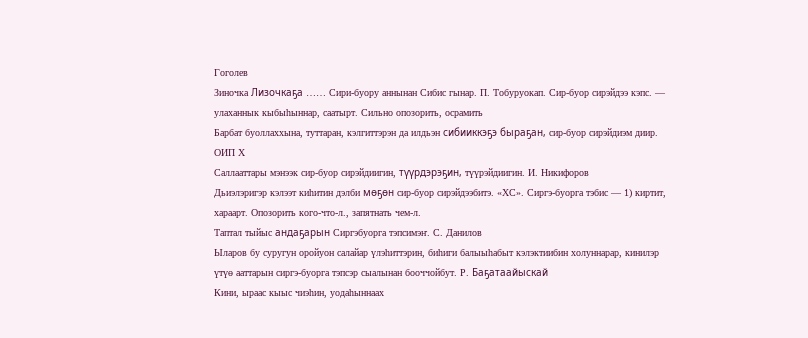Гоголев
Зиночка Лизочкаҕа …… Сири-буору аннынан Сибис гынар. П. Тобуруокап. Сир-буор сирэйдээ кэпс. — улаханнык кыбыһыннар, саатырт. Сильно опозорить, осрамить
Барбат буоллаххына, туттаран, кэлгиттэрэн да илдьэн сибииккэҕэ быраҕан, сир-буор сирэйдиэм диир. ОИП Х
Саллааттары мэнээк сир-буор сирэйдиигин, түүрдэрэҕин, түүрэйдиигин. И. Никифоров
Дьиэлэригэр кэлээт киһитин дэлби мөҕөн сир-буор сирэйдээбитэ. «ХС». Сиргэ-буорга тэбис — 1) киртит, хараарт. Опозорить кого-что-л., запятнать чем-л.
Таптал тыйыс андаҕарын Сиргэбуорга тэпсимэҥ. С. Данилов
Ыларов бу суругун оройуон салайар үлэһиттэрин, биһиги балыыһабыт кэлэктиибин холуннарар, кинилэр үтүө ааттарын сиргэ-буорга тэпсэр сыалынан бооччойбут. Р. Баҕатаайыскай
Кини, ыраас кыыс чиэһин, уодаһыннаах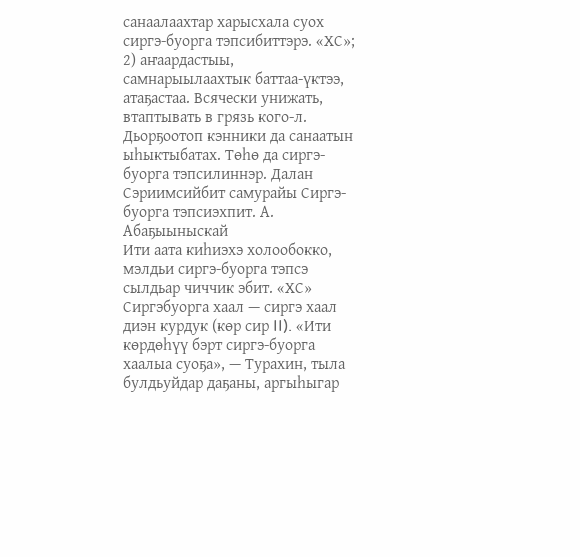санаалаахтар харысхала суох сиргэ-буорга тэпсибиттэрэ. «ХС»; 2) аҥаардастыы, самнарыылаахтык баттаа-үктээ, атаҕастаа. Всячески унижать, втаптывать в грязь кого-л.
Дьорҕоотоп кэнники да санаатын ыһыктыбатах. Төһө да сиргэ-буорга тэпсилиннэр. Далан
Сэриимсийбит самурайы Сиргэ-буорга тэпсиэхпит. А. Абаҕыыныскай
Ити аата киһиэхэ холообокко, мэлдьи сиргэ-буорга тэпсэ сылдьар чиччик эбит. «ХС»
Сиргэбуорга хаал — сиргэ хаал диэн курдук (көр сир II). «Ити көрдөһүү бэрт сиргэ-буорга хаалыа суоҕа», — Турахин, тыла булдьуйдар даҕаны, аргыһыгар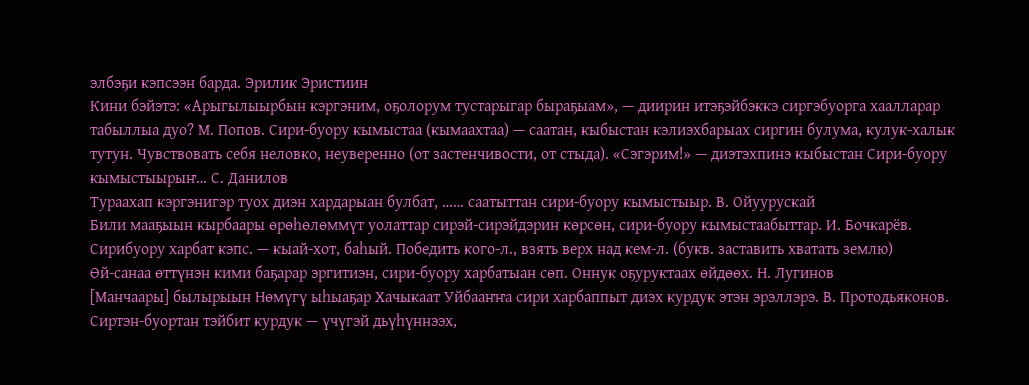элбэҕи кэпсээн барда. Эрилик Эристиин
Кини бэйэтэ: «Арыгылыырбын кэргэним, оҕолорум тустарыгар быраҕыам», — диирин итэҕэйбэккэ сиргэбуорга хаалларар табыллыа дуо? М. Попов. Сири-буору кымыстаа (кымаахтаа) — саатан, кыбыстан кэлиэхбарыах сиргин булума, кулук-халык тутун. Чувствовать себя неловко, неуверенно (от застенчивости, от стыда). «Сэгэрим!» — диэтэхпинэ кыбыстан Сири-буору кымыстыырыҥ… С. Данилов
Тураахап кэргэнигэр туох диэн хардарыан булбат, …… саатыттан сири-буору кымыстыыр. В. Ойуурускай
Били мааҕыын кырбаары өрөһөлөммүт уолаттар сирэй-сирэйдэрин көрсөн, сири-буору кымыстаабыттар. И. Бочкарёв. Сирибуору харбат кэпс. — кыай-хот, баһый. Победить кого-л., взять верх над кем-л. (букв. заставить хватать землю)
Өй-санаа өттүнэн кими баҕарар эргитиэн, сири-буору харбатыан сөп. Оннук оҕуруктаах өйдөөх. Н. Лугинов
[Манчаары] былырыын Нөмүгү ыһыаҕар Хачыкаат Уйбааҥҥа сири харбаппыт диэх курдук этэн эрэллэрэ. В. Протодьяконов. Сиртэн-буортан тэйбит курдук — үчүгэй дьүһүннээх,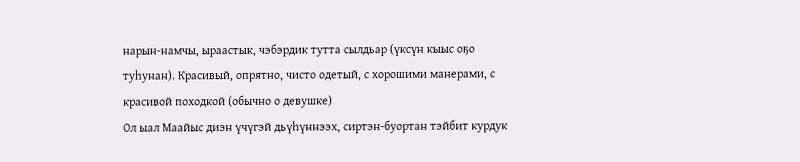нарын-намчы, ыраастык, чэбэрдик тутта сылдьар (үксүн кыыс оҕо туһунан). Красивый, опрятно, чисто одетый, с хорошими манерами, с красивой походкой (обычно о девушке)
Ол ыал Маайыс диэн үчүгэй дьүһүннээх, сиртэн-буортан тэйбит курдук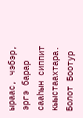ыраас, чэбэр, эргэ барар сааһын сиппит кыыстаахтара. Болот Боотур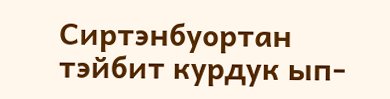Сиртэнбуортан тэйбит курдук ып-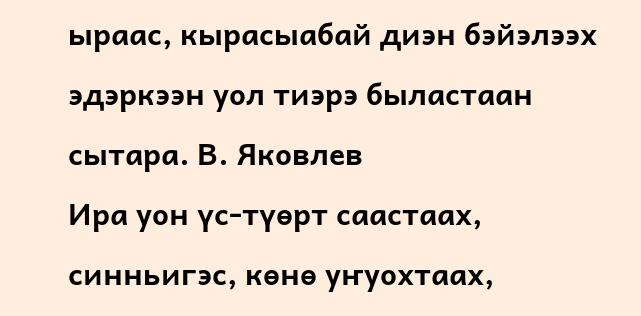ыраас, кырасыабай диэн бэйэлээх эдэркээн уол тиэрэ быластаан сытара. В. Яковлев
Ира уон үс-түөрт саастаах, синньигэс, көнө уҥуохтаах,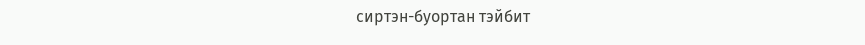сиртэн-буортан тэйбит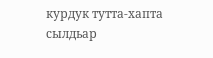курдук тутта-хапта сылдьар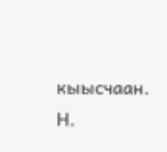кыысчаан. Н.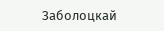Заболоцкай